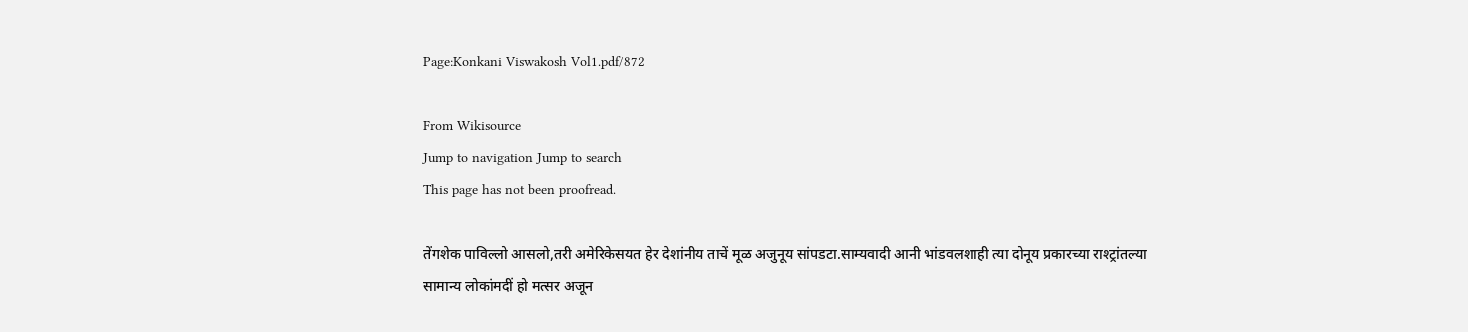Page:Konkani Viswakosh Vol1.pdf/872

From Wikisource
Jump to navigation Jump to search
This page has not been proofread.

तेंगशेक पाविल्लो आसलो,तरी अमेरिकेसयत हेर देशांनीय ताचें मूळ अजुनूय सांपडटा.साम्यवादी आनी भांडवलशाही त्या दोनूय प्रकारच्या राश्ट्रांतल्या सामान्य लोकांमदीं हो मत्सर अजून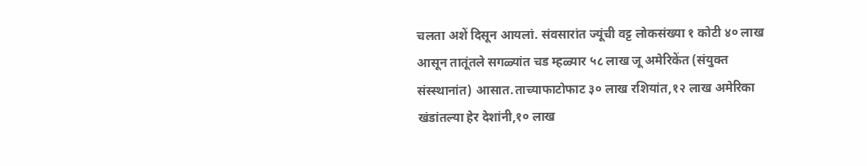चलता अशें दिसून आयलां. संवसारांत ज्यूंची वट्ट लोकसंख्या १ कोटी ४० लाख आसून तातूंतले सगळ्यांत चड म्हळ्यार ५८ लाख जू अमेरिकेंत (संयुक्त संस्स्थानांत) आसात.ताच्याफाटोफाट ३० लाख रशियांत,१२ लाख अमेरिका खंडांतल्या हेर देशांनी,१० लाख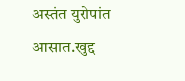अस्तंत युरोपांत आसात.खुद्द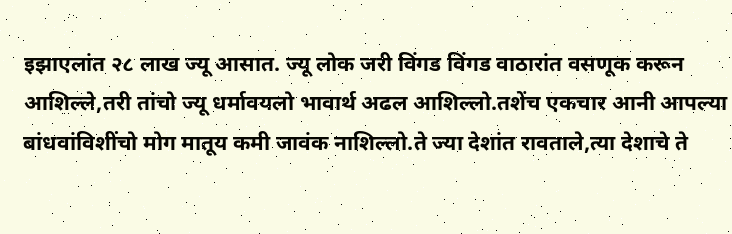इझाएलांत २८ लाख ज्यू आसात. ज्यू लोक जरी विंगड विंगड वाठारांत वसणूक करून आशिल्ले,तरी तांचो ज्यू धर्मावयलो भावार्थ अढल आशिल्लो.तशेंच एकचार आनी आपल्या बांधवांविशींचो मोग मातूय कमी जावंक नाशिल्लो.ते ज्या देशांत रावताले,त्या देशाचे ते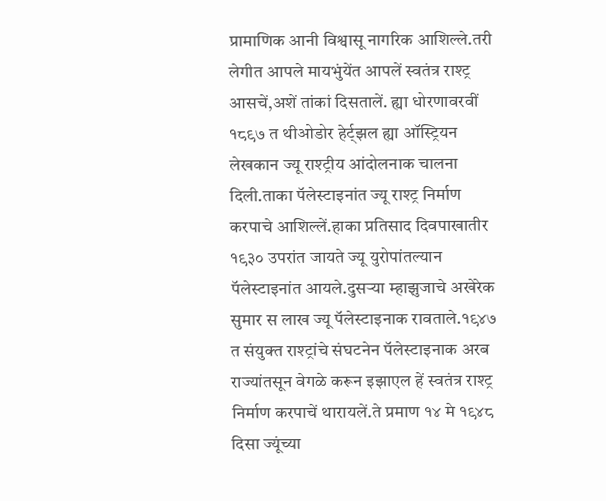प्रामाणिक आनी विश्वासू नागरिक आशिल्ले.तरी लेगीत आपले मायभुंयेंत आपलें स्वतंत्र राश्ट्र आसचें,अशें तांकां दिसतालें. ह्या धोरणावरवीं १८९७ त थीओडोर हेर्ट्झल ह्या ऑस्ट्रियन लेखकान ज्यू राश्ट्रीय आंदोलनाक चालना दिली.ताका पॅलेस्टाइनांत ज्यू राश्ट्र निर्माण करपाचे आशिल्लें.हाका प्रतिसाद दिवपाखातीर १९३० उपरांत जायते ज्यू युरोपांतल्यान पॅलेस्टाइनांत आयले.दुसऱ्या म्हाझुजाचे अखेरेक सुमार स लाख ज्यू पॅलेस्टाइनाक रावताले.१९४७ त संयुक्त राश्ट्रांचे संघटनेन पॅलेस्टाइनाक अरब राज्यांतसून वेगळे करून इझाएल हें स्वतंत्र राश्ट्र निर्माण करपाचें थारायलें.ते प्रमाण १४ मे १९४८ दिसा ज्यूंच्या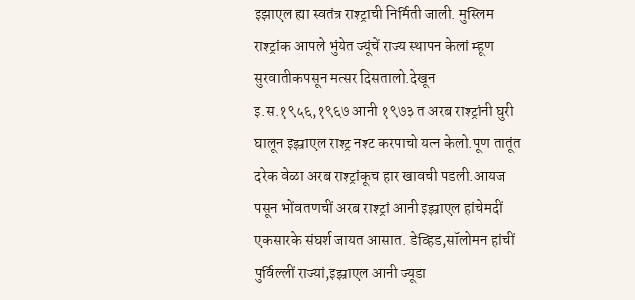इझाएल ह्या स्वतंत्र राश्ट्राची निर्मिती जाली. मुस्लिम राश्ट्रांक आपले भुंयेत ज्यूंचें राज्य स्थापन केलां म्हूण सुरवातीकपसून मत्सर दिसतालो.देखून इ.स.१९५६,१९६७ आनी १९७३ त अरब राश्ट्रांनी घुरी घालून इझ्राएल राश्ट्र नश्ट करपाचो यत्न केलो.पूण तातूंत दरेक वेळा अरब राश्ट्रांकूच हार खावची पडली.आयज पसून भोंवतणचीं अरब राश्ट्रां आनी इझ्राएल हांचेमदीं एकसारके संघर्श जायत आसात. डेव्हिड,सॉलोमन हांचीं पुर्विल्लीं राज्यां,इझ्राएल आनी ज्यूडा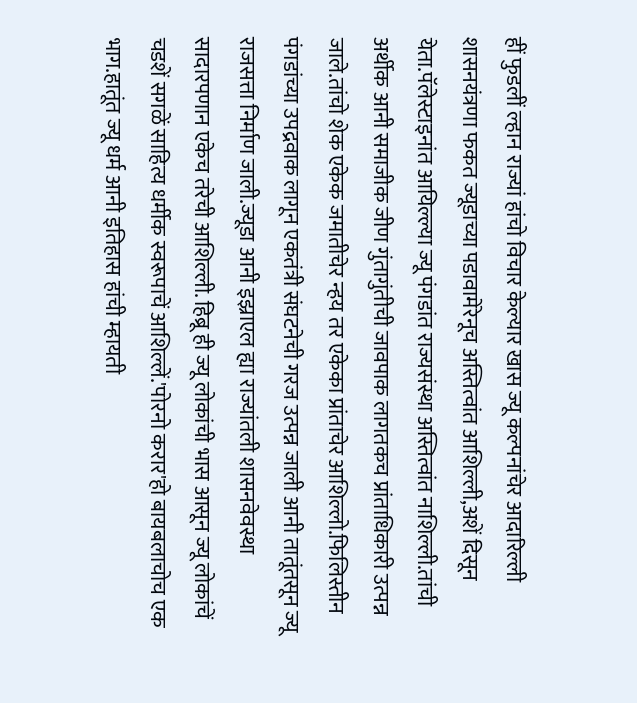हीं फुडलीं ल्हान राज्यां हांचो विचार केल्यार खास ज्यू कल्पनांचेर आदारिल्ली शासनयंत्रणा फकत ज्यूडाच्या पडावामेरेनूच अस्तित्वांत आशिल्ली,अशें दिसून येता.पॅलेस्टाइनांत आयिल्ल्या ज्यू पंगडांत राज्यसंस्था अस्तित्वांत नाशिल्ली.तांची अर्थीक आनी समाजीक जीण गुंतागुंतीची जावपाक लागतकच प्रांताधिकारी उत्पन्न जाले.तांचो शेक एकेक जमातीचेर न्हय तर एकेका प्रांताचेर आशिल्लो.फिलिस्तीन पंगडांच्या उपद्रवाक लागून एकतंत्री संघटनेची गरज उत्पन्न जाली आनी तातूंतसून ज्यू राजसत्ता निर्माण जाली.ज्यूडा आनी इझ्राएल ह्या राज्यांतली शासनवेवस्था सादारपणान एकेच तरेची आशिल्ली. हिब्रू ही ज्यू लोकांची भास आसून ज्यू लोकांचें चडशें सगळें साहित्य धर्मीक स्वरूपाचें आशिल्लें.'पोरनो करार'हो बायबलाचोच एक भाग.हातूंत ज्यू धर्म आनी इतिहास हांची म्हायती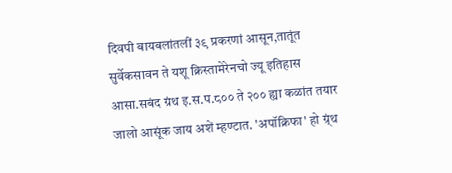दिवपी बायबलांतलीं ३९ प्रकरणां आसून,तातूंत सुर्वेकसावन ते यशू क्रिस्तामेरेनचो ज्यू इतिहास आसा.सबंद ग्रंथ इ.स.प.८०० ते २०० ह्या कळांत तयार जालो आसूंक जाय अशें म्हण्टात. 'अपॉक्रिफा' हो ग्र्ंथ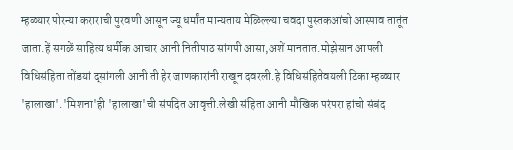म्हळ्यार पोरन्या कराराची पुरवणी आसून ज्यू धर्मांत मान्यताय मेळिल्ल्या चवदा पुस्तकआंचो आस्पाव तातूंत जाता.हें सगळें साहित्य धर्मीक आचार आनी नितीपाठ सांगपी आसा,अशें मानतात.मोझेसान आपली विधिसंहिता तोंडयां द्सांगली आनी ती हेर जाणकारांनी राखून दवरली.हे विधिसंहितेवयली टिका म्हळ्यार 'हालाखा'.'मिशना'ही 'हालाखा'ची संपदित आवृत्ती.लेखी संहिता आनी मौखिक परंपरा हांचो संबंद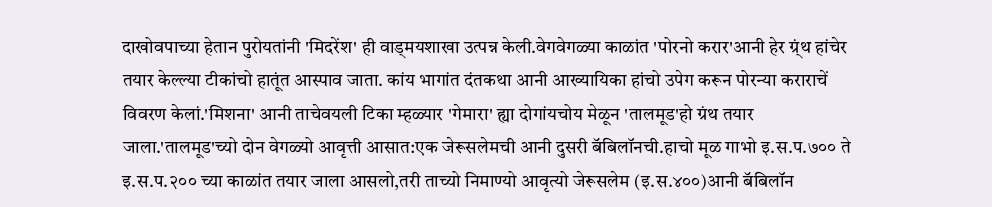दाखोवपाच्या हेतान पुरोयतांनी 'मिदरेंश' ही वाड्मयशाखा उत्पन्न केली.वेगवेगळ्या काळांत 'पोरनो करार'आनी हेर ग्र्ंथ हांचेर तयार केल्ल्या टीकांचो हातूंत आस्पाव जाता. कांय भागांत दंतकथा आनी आख्यायिका हांचो उपेग करून पोरन्या कराराचें विवरण केलां.'मिशना' आनी ताचेवयली टिका म्हळ्यार 'गेमारा' ह्या दोगांयचोय मेळून 'तालमूड'हो ग्रंथ तयार जाला.'तालमूड'च्यो दोन वेगळ्यो आवृत्ती आसात:एक जेरूसलेमची आनी दुसरी बॅबिलॉनची.हाचो मूळ गाभो इ.स.प.७०० ते इ.स.प.२०० च्या काळांत तयार जाला आसलो,तरी ताच्यो निमाण्यो आवृत्यो जेरूसलेम (इ.स.४००)आनी बॅबिलॉन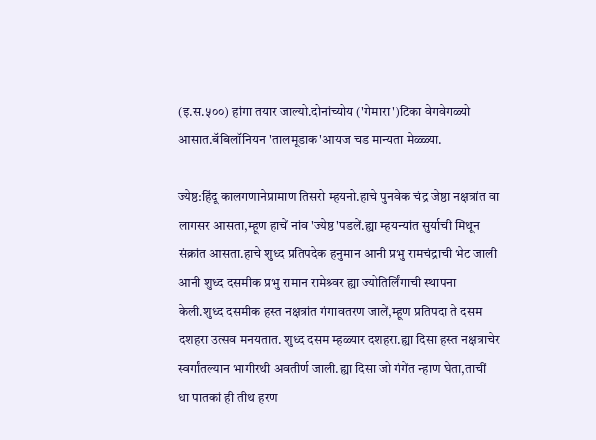(इ.स.५००) हांगा तयार जाल्यो.दोनांच्योय ('गेमारा')टिका वेगवेगळ्यो आसात.बॅबिलॉनियन 'तालमूडाक'आयज चड मान्यता मेळ्ळ्या.

ज्येष्ठ:हिंदू कालगणानेप्रामाण तिसरो म्हयनो.हाचे पुनवेक चंद्र जेष्ठा नक्षत्रांत वा लागसर आसता,म्हूण हाचें नांव 'ज्येष्ठ'पडलें.ह्या म्हयन्यांत सुर्याची मिथून संक्रांत आसता.हाचे शुध्द प्रतिपदेक हनुमान आनी प्रभु रामचंद्राची भेट जाली आनी शुध्द दसमीक प्रभु रामान रामेश्र्वर ह्या ज्योतिर्लिंगाची स्थापना केली.शुध्द दसमीक हस्त नक्षत्रांत गंगावतरण जालें,म्हूण प्रतिपदा ते दसम दशहरा उत्सव मनयतात. शुध्द दसम म्हळ्यार दशहरा.ह्या दिसा हस्त नक्षत्राचेर स्वर्गांतल्यान भागीरथी अवतीर्ण जाली.ह्या दिसा जो गंगेंत न्हाण घेता,ताचीं धा पातकां ही तीथ हरण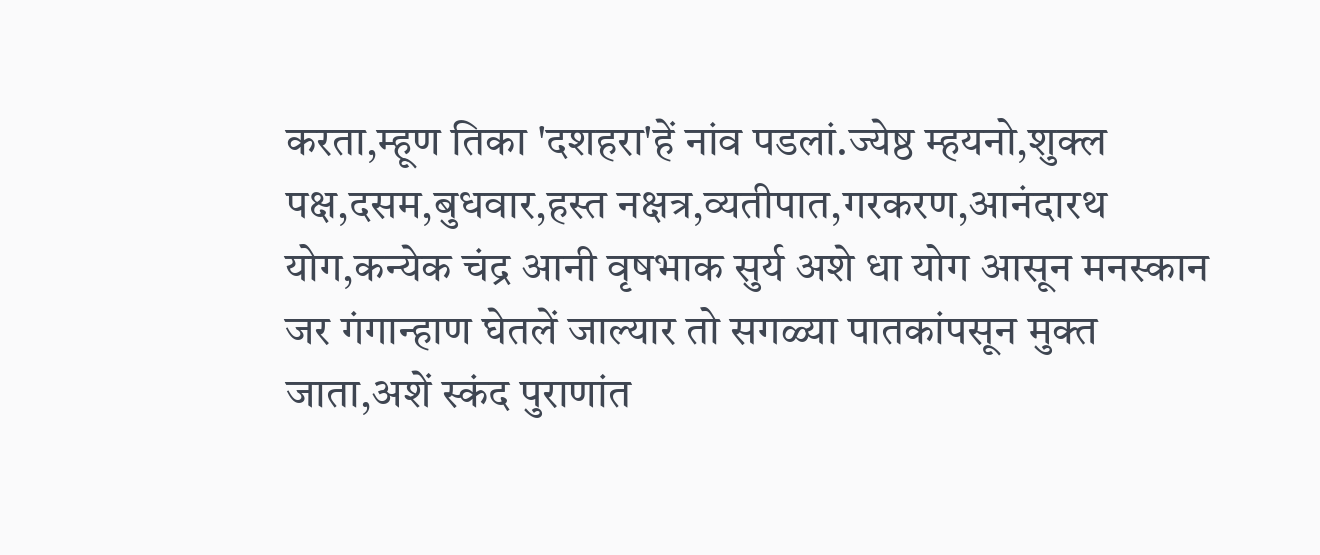करता,म्हूण तिका 'दशहरा'हें नांव पडलां.ज्येष्ठ म्हयनो,शुक्ल पक्ष,दसम,बुधवार,हस्त नक्षत्र,व्यतीपात,गरकरण,आनंदारथ योग,कन्येक चंद्र आनी वृषभाक सुर्य अशे धा योग आसून मनस्कान जर गंगान्हाण घेतलें जाल्यार तो सगळ्या पातकांपसून मुक्त जाता,अशें स्कंद पुराणांत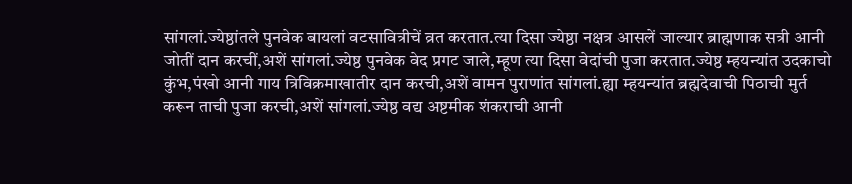सांगलां.ज्येष्ठांतले पुनवेक बायलां वटसावित्रीचें व्रत करतात.त्या दिसा ज्येष्ठा नक्षत्र आसलें जाल्यार ब्राह्मणाक सत्री आनी जोतीं दान करचीं,अशें सांगलां.ज्येष्ठ पुनवेक वेद प्रगट जाले,म्हूण त्या दिसा वेदांची पुजा करतात.ज्येष्ठ म्हयन्यांत उदकाचो कुंभ,पंखो आनी गाय त्रिविक्रमाखातीर दान करची,अशें वामन पुराणांत सांगलां.ह्या म्हयन्यांत ब्रह्मदेवाची पिठाची मुर्त करून ताची पुजा करची,अशें सांगलां.ज्येष्ठ वद्य अष्टमीक शंकराची आनी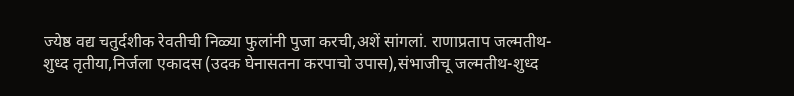ज्येष्ठ वद्य चतुर्दशीक रेवतीची निळ्या फुलांनी पुजा करची,अशें सांगलां. राणाप्रताप जल्मतीथ-शुध्द तृतीया,निर्जला एकादस (उदक घेनासतना करपाचो उपास),संभाजीचू जल्मतीथ-शुध्द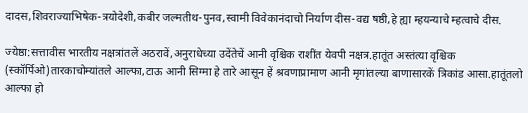दादस,शिवराज्याभिषेक-त्रयोदेशी,कबीर जल्मतीथ-पुनव,स्वामी विवेकानंदाचो निर्याण दीस-वद्य षष्ठी,हे ह्या म्हयन्याचे म्हत्वाचे दीस.

ज्येष्ठा:सत्तावीस भारतीय नक्षत्रांतलें अठरावें,अनुराधेच्या उदेंतेचें आनी वृश्चिक राशींत येवपी नक्षत्र.हातूंत अस्तंत्या वृश्चिक (स्कॉर्पिओ)तारकाचोम्यांतले आल्फा,टाऊ आनी सिग्मा हे तारे आसून हें श्रवणाप्रामाण आनी मृगांतल्या बाणासारकें त्रिकांड आसा.हातूंतलो आल्फा हो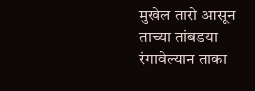मुखेल तारो आसून ताच्या तांबडया रंगावेल्यान ताका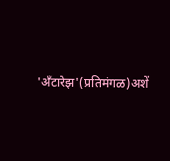'ॲंटारेझ'(प्रतिमंगळ)अशें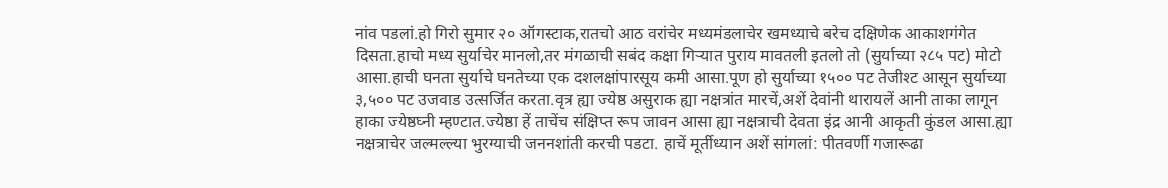नांव पडलां.हो गिरो सुमार २० ऑगस्टाक,रातचो आठ वरांचेर मध्यमंडलाचेर खमध्याचे बरेच दक्षिणेक आकाशगंगेत दिसता.हाचो मध्य सुर्याचेर मानलो,तर मंगळाची सबंद कक्षा गिऱ्यात पुराय मावतली इतलो तो (सुर्याच्या २८५ पट) मोटो आसा.हाची घनता सुर्याचे घनतेच्या एक दशलक्षांपारसूय कमी आसा.पूण हो सुर्याच्या १५०० पट तेजीश्ट आसून सुर्याच्या ३,५०० पट उजवाड उत्सर्जित करता.वृत्र ह्या ज्येष्ठ असुराक ह्या नक्षत्रांत मारचें,अशें देवांनी थारायलें आनी ताका लागून हाका ज्येष्ठघ्नी म्हण्टात.ज्येष्ठा हें ताचेंच संक्षिप्त रूप जावन आसा ह्या नक्षत्राची देवता इंद्र आनी आकृती कुंडल आसा.ह्या नक्षत्राचेर जल्मल्ल्या भुरग्याची जननशांती करची पडटा. हाचें मूर्तीध्यान अशें सांगलां: पीतवर्णी गजारूढा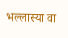भल्लास्या वा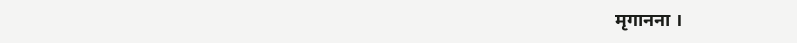मृगानना ।